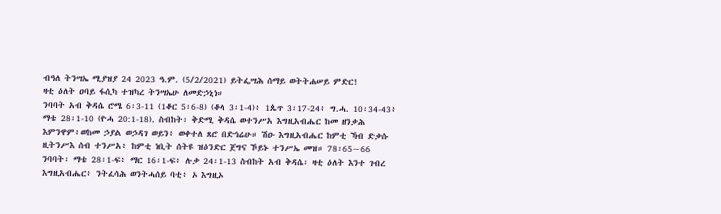ብዓለ ትንሣኤ ሚያዝያ 24 2023 ዓ.ም. (5/2/2021) ይትፌሣሕ ሰማይ ወትትሐሠይ ምድር!
ዛቲ ዕለት ዐባይ ፋሲካ ተዝካረ ትንሣኤሁ ለመድኃኒነ።
ንባባት አብ ቅዳሴ ሮሜ 6፡3-11 (1ቆር 5፡6-8) (ቆላ 3፡1-4)፥ 1ጴጥ 3፡17-24፥ ግ.ሓ. 10፡34-43፥ ማቴ 28፡1-10 (ዮሓ 20:1-18). ስብከት፡ ቅድሚ ቅዳሴ ወተንሥአ እግዚአብሔር ከመ ዘንቃሕ እምንዋም፥ወከመ ኃያል ወኃዳገ ወይን፥ ወቀተለ ጸሮ በድኅሬሁ። ሽዑ እግዚአብሔር ከምቲ ኻብ ድቃሱ ዚትንሥእ ሰብ ተንሥአ፥ ከምቲ ነቢት ሰትዩ ዝዕንድር ጀግና ኾይኑ ተንሥኤ መዝ። 78፡65~66
ንባባት፡ ማቴ 28፡1-ፍ፥ ማር 16፡1-ፍ፥ ሉቃ 24፡1-13 ስብከት አብ ቅዳሴ፡ ዛቲ ዕለት እንተ ገብረ እግዚአብሔር፥ ንትፈሳሕ ወንትሓሰይ ባቲ፥ ኦ እግዚኦ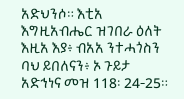አድህንሶ። እቲአ እግዚአብሔር ዝገበራ ዕለት እዚአ እያ፥ ብአአ ንተሓጎስን ባህ ይበለናን፥ ኦ ጉይታ አድኅነና መዝ 118፡ 24-25።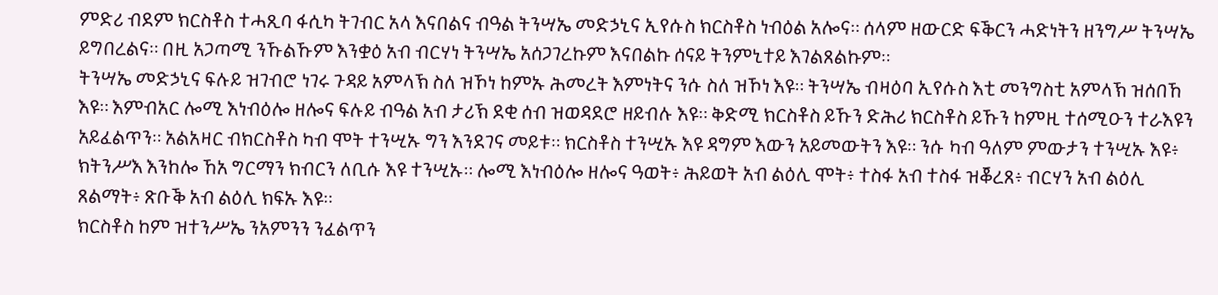ምድሪ ብደም ክርስቶስ ተሓጺባ ፋሲካ ትገብር አላ እናበልና ብዓል ትንሣኤ መድኃኒና ኢየሱስ ክርስቶስ ነብዕል አሎና። ሰላም ዘውርድ ፍቕርን ሓድነትን ዘንግሥ ትንሣኤ ይግበረልና። በዚ አጋጣሚ ንኹልኹም እንቋዕ አብ ብርሃነ ትንሣኤ አሰጋገረኩም እናበልኩ ሰናይ ትንምኒተይ እገልጸልኩም።
ትንሣኤ መድኃኒና ፍሉይ ዝገብሮ ነገሩ ጉዳይ አምላኽ ስለ ዝኾነ ከምኡ ሕመረት እምነትና ንሱ ስለ ዝኾነ እዩ። ትንሣኤ ብዛዕባ ኢየሱስ እቲ መንግስቲ አምላኽ ዝሰበኸ እዩ። እምብአር ሎሚ እነብዕሎ ዘሎና ፍሉይ ብዓል አብ ታሪኽ ደቂ ሰብ ዝወዳደሮ ዘይብሉ እዩ። ቅድሚ ክርስቶስ ይኹን ድሕሪ ክርስቶስ ይኹን ከምዚ ተሰሚዑን ተራእዩን አይፈልጥን። አልአዛር ብክርስቶስ ካብ ሞት ተንሢኡ ግን እንደገና መይቱ። ክርስቶስ ተንሢኡ እዩ ዳግም እውን አይመውትን እዩ። ንሱ ካብ ዓለም ምውታን ተንሢኡ እዩ፥ ክትንሥእ እንከሎ ኸአ ግርማን ክብርን ለቢሱ እዩ ተንሢኡ። ሎሚ እነብዕሎ ዘሎና ዓወት፥ ሕይወት አብ ልዕሊ ሞት፥ ተስፋ አብ ተስፋ ዝቖረጸ፥ ብርሃን አብ ልዕሊ ጸልማት፥ ጽቡቕ አብ ልዕሊ ክፍኡ እዩ።
ክርስቶስ ከም ዝተንሥኤ ንአምንን ንፈልጥን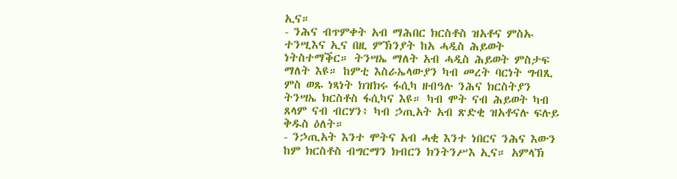ኢና።
- ንሕና ብጥምቀት አብ ማሕበር ክርስቶስ ዝአቶና ምስኡ ተንሢእና ኢና በዚ ምኽንያት ከአ ሓዲስ ሕይወት ነትስተማቕር። ትንሣኤ ማለት አብ ሓዲስ ሕይወት ምስታፍ ማለት እዩ። ከምቲ እስራኤላውያን ካብ መረት ባርነት ግብጺ ምስ ወጹ ነጻነት ክዝክሩ ፋሲካ ዘብዓሉ ንሕና ክርስትያን ትንሣኤ ክርስቶስ ፋሲካና እዩ። ካብ ሞት ናብ ሕይወት ካብ ጸላም ናብ ብርሃን፥ ካብ ኃጢአት አብ ጽድቂ ዝአቶናሉ ፍሉይ ቅዱስ ዕለት።
- ንኃጢአት እንተ ሞትና አብ ሓቂ እንተ ነበርና ንሕና እውን ከም ክርስቶስ ብግርማን ክብርን ክንትንሥእ ኢና። አምላኽ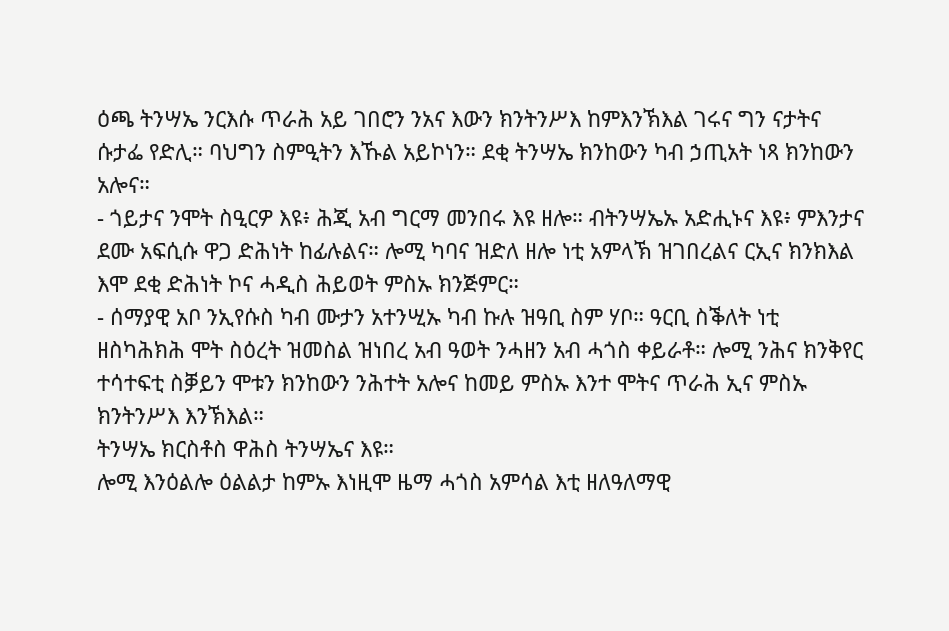ዕጫ ትንሣኤ ንርእሱ ጥራሕ አይ ገበሮን ንአና እውን ክንትንሥእ ከምእንኽእል ገሩና ግን ናታትና ሱታፌ የድሊ። ባህግን ስምዒትን እኹል አይኮነን። ደቂ ትንሣኤ ክንከውን ካብ ኃጢአት ነጻ ክንከውን አሎና።
- ጎይታና ንሞት ስዒርዎ እዩ፥ ሕጂ አብ ግርማ መንበሩ እዩ ዘሎ። ብትንሣኤኡ አድሒኑና እዩ፥ ምእንታና ደሙ አፍሲሱ ዋጋ ድሕነት ከፊሉልና። ሎሚ ካባና ዝድለ ዘሎ ነቲ አምላኽ ዝገበረልና ርኢና ክንክእል እሞ ደቂ ድሕነት ኮና ሓዲስ ሕይወት ምስኡ ክንጅምር።
- ሰማያዊ አቦ ንኢየሱስ ካብ ሙታን አተንሢኡ ካብ ኩሉ ዝዓቢ ስም ሃቦ። ዓርቢ ስቕለት ነቲ ዘስካሕክሕ ሞት ስዕረት ዝመስል ዝነበረ አብ ዓወት ንሓዘን አብ ሓጎስ ቀይራቶ። ሎሚ ንሕና ክንቅየር ተሳተፍቲ ስቓይን ሞቱን ክንከውን ንሕተት አሎና ከመይ ምስኡ እንተ ሞትና ጥራሕ ኢና ምስኡ ክንትንሥእ እንኽእል።
ትንሣኤ ክርስቶስ ዋሕስ ትንሣኤና እዩ።
ሎሚ እንዕልሎ ዕልልታ ከምኡ እነዚሞ ዜማ ሓጎስ አምሳል እቲ ዘለዓለማዊ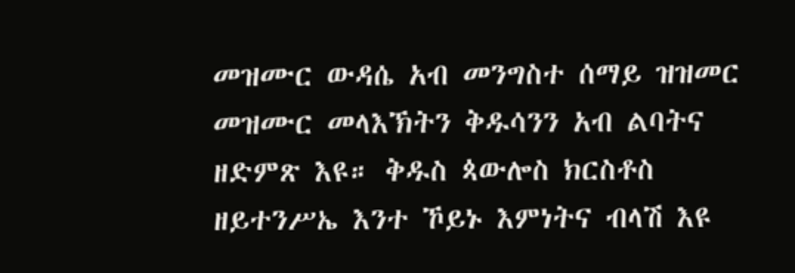መዝሙር ውዳሴ አብ መንግስተ ሰማይ ዝዝመር መዝሙር መላእኽትን ቅዱሳንን አብ ልባትና ዘድምጽ እዩ። ቅዱስ ጳውሎስ ክርስቶስ ዘይተንሥኤ እንተ ኾይኑ እምነትና ብላሽ እዩ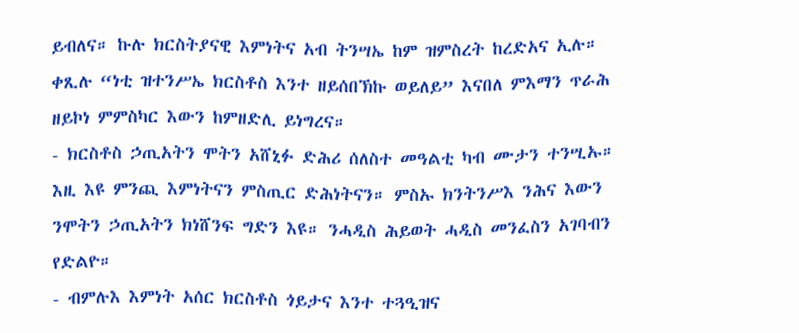ይብለና። ኩሉ ክርስትያናዊ እምነትና አብ ትንሣኤ ከም ዝምስረት ከረድአና ኢሉ። ቀጺሉ “ነቲ ዝተንሥኤ ክርስቶስ እንተ ዘይሰበኽኩ ወይለይ” እናበለ ምእማን ጥራሕ ዘይኮነ ምምስካር እውን ከምዘድሊ ይነግረና።
- ክርስቶስ ኃጢአትን ሞትን አሸኒፉ ድሕሪ ሰለስተ መዓልቲ ካብ ሙታን ተንሢኡ። እዚ እዩ ምንጪ እምነትናን ምስጢር ድሕነትናን። ምስኡ ክንትንሥእ ንሕና እውን ንሞትን ኃጢአትን ክነሸንፍ ግድን እዩ። ንሓዲስ ሕይወት ሓዲስ መንፈስን አገባብን የድልዮ።
- ብምሉእ እምነት አሰር ክርስቶስ ጎይታና እንተ ተጓዒዝና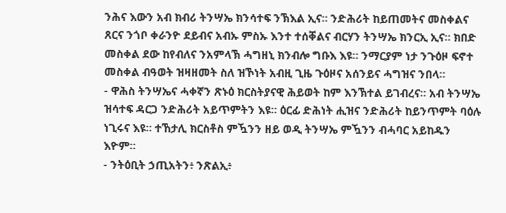ንሕና እውን አብ ክብሪ ትንሣኤ ክንሳተፍ ንኽእል ኢና። ንድሕሪት ከይጠመትና መስቀልና ጸርና ንጎቦ ቀራንዮ ደይብና አብኡ ምስኡ እንተ ተሰቐልና ብርሃን ትንሣኤ ክንርኢ ኢና። ክበድ መስቀል ደው ከየብለና ንአምላኽ ሓግዘኒ ክንብሎ ግቡእ እዩ። ንማርያም ነታ ንጉዕዞ ፍኖተ መስቀል ብዓወት ዝዛዘመት ስለ ዝኾነት አብዚ ጊዜ ጉዕዞና አሰንይና ሓግዝና ንበላ።
- ዋሕስ ትንሣኤና ሓቀኛን ጽኑዕ ክርስትያናዊ ሕይወት ከም እንኽተል ይገብረና። አብ ትንሣኤ ዝሳተፍ ዳርጋ ንድሕሪት አይጥምትን እዩ። ዕርፊ ድሕነት ሒዝና ንድሕሪት ከይንጥምት ባዕሉ ነጊሩና እዩ። ተኸታሊ ክርስቶስ ምዃንን ዘይ ወዲ ትንሣኤ ምዃንን ብሓባር አይከዱን እዮም።
- ንትዕቢት ኃጢአትን፥ ንጽልኢ፥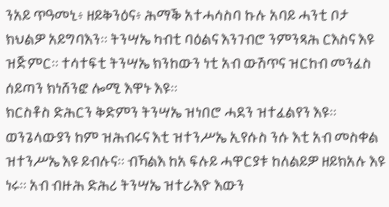ንአይ ጥዓመኒ፥ ዘይቅንዕና፥ ሕማቕ አተሓሳስባ ኩሉ አባይ ሓንቲ ቦታ ክህልዎ አይግባእን። ትንሣኤ ካብቲ ባዕልና እንገብሮ ንምንጻሕ ርእስና እዩ ዝጅምር። ተሳተፍቲ ትንሣኤ ክንከውን ነቲ አብ ውሽጥና ዝርከብ መንፈስ ሰይጣን ክነሸንፎ ሎሚ እዋኑ እዩ።
ክርስቶስ ድሕርን ቅድምን ትንሣኤ ዝነበሮ ሓደን ዝተፈልየን እዩ። ወንጌላውያን ከም ዝሕብሩና እቲ ዝተንሥኤ ኢየሱስ ንሱ እቲ አብ መስቀል ዝተንሥኤ እዩ ይብሉና። ብኻልእ ከአ ፍሉይ ሓዋርያቱ ከለልይዎ ዘይክአሉ እዩ ነሩ። አብ ብዙሕ ድሕሪ ትንሣኤ ዝተራእዮ እውን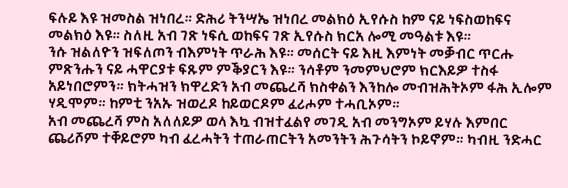ፍሉይ እዩ ዝመስል ዝነበረ። ድሕሪ ትንሣኤ ዝነበረ መልክዕ ኢየሱስ ከም ናይ ነፍስወከፍና መልክዕ እዩ። ስለዚ አብ ገጽ ነፍሲ ወከፍና ገጽ ኢየሱስ ክርአ ሎሚ መዓልቱ እዩ።
ንሱ ዝልለዮን ዝፍለጦን ብእምነት ጥራሕ እዩ። መሰርት ናይ እዚ እምነት መቓብር ጥርሑ ምጽንሑን ናይ ሓዋርያቱ ፍጹም ምቕያርን እዩ። ንሳቶም ንመምህሮም ክርእይዎ ተስፋ አይነበሮምን። ክትሓዝን ክዋረድን አብ መጨረሻ ክስቀልን እንከሎ መብዝሕትኦም ፋሕ ኢሎም ሃዲሞም። ከምቲ ንአኡ ዝወረዶ ከይወርዶም ፈሪሖም ተሓቢኦም።
አብ መጨረሻ ምስ አለለይዎ ወላ እኳ ብዝተፈልየ መገዲ አብ መንግኦም ይሃሉ እምበር ጨሪሾም ተቐይሮም ካብ ፈረሓትን ተጠራጠርትን አመንትን ሕጉሳትን ኮይኖም። ካብዚ ንድሓር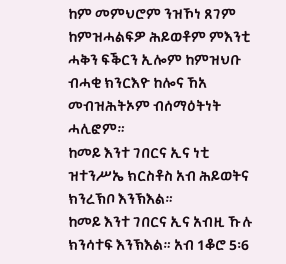ከም መምህሮም ንዝኾነ ጸገም ከምዝሓልፍዎ ሕይወቶም ምእንቲ ሓቅን ፍቕርን ኢሎም ከምዝህቡ ብሓቂ ክንርእዮ ከሎና ኸአ መብዝሕትኦም ብሰማዕትነት ሓሊፎም።
ከመይ እንተ ገበርና ኢና ነቲ ዝተንሥኤ ክርስቶስ አብ ሕይወትና ክንረኽቦ እንኽእል።
ከመይ እንተ ገበርና ኢና አብዚ ኹሉ ክንሳተፍ እንኽእል። አብ 1ቆሮ 5፡6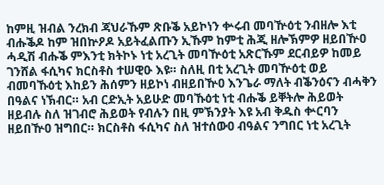ከምዚ ዝብል ንረክብ ጃህራኹም ጽቡቕ አይኮነን ቍሩብ መባዅዕቲ ንብዘሎ እቲ ብሑቕዶ ከም ዝበኵዖዶ አይትፈልጡን ኢኹም ከምቲ ሕጂ ዘሎኽምዎ ዘይበዅዐ ሓዲሽ ብሑቕ ምእንቲ ክትኮኑ ነቲ አረጊት መባዅዕቲ አጽርኹም ደርብይዎ ከመይ ገንሸል ፋሲካና ክርስቶስ ተሠዊዑ እዩ። ስለዚ በቲ አረጊት መባዅዕቲ ወይ ብመባኹዕቲ እከይን ሕሰምን ዘይኮነ ብዘይበዅዐ እንጌራ ማለት ብቕንዕናን ብሓቅን በዓልና ነኽብር። አብ ርድኢት አይሁድ መባኹዕቲ ነቲ ብሑቕ ይቐትሎ ሕይወት ዘይብሉ ስለ ዝገብሮ ሕይወት የብሉን በዚ ምኽንያት እዩ አብ ቅዱስ ቍርባን ዘይበዅዐ ዝግበር። ክርስቶስ ፋሲካና ስለ ዝተሰውዐ ብዓልና ንግበር ነቲ አረጊት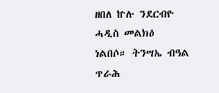ዘበለ ኵሉ ንደርብዮ ሓዲስ መልክዕ ነልበሶ። ትንሣኤ ብዓል ጥራሕ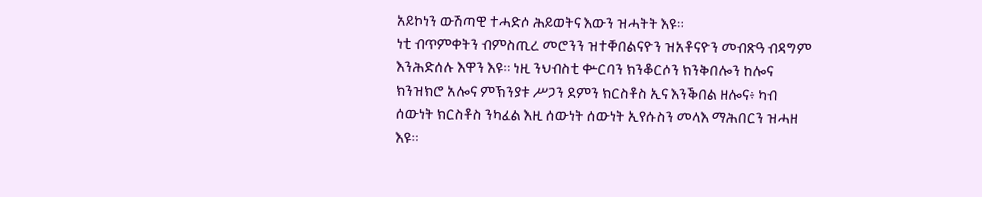አይኮነን ውሽጣዊ ተሓድሶ ሕይወትና እውን ዝሓትት እዩ።
ነቲ ብጥምቀትን ብምስጢረ መሮንን ዝተቐበልናዮን ዝአቶናዮን መብጽዓ ብዳግም እንሕድሰሉ እዋን እዩ። ነዚ ንህብስቲ ቍርባን ክንቆርሶን ክንቅበሎን ከሎና ክንዝክሮ አሎና ምኽንያቱ ሥጋን ደምን ክርስቶስ ኢና እንቕበል ዘሎና፥ ካብ ሰውነት ክርስቶስ ንካፈል እዚ ሰውነት ሰውነት ኢየሱስን መላእ ማሕበርን ዝሓዘ እዩ።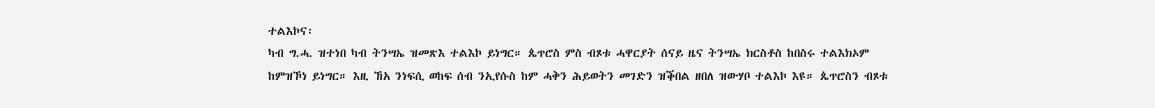ተልእኮና፡
ካብ ግ.ሓ. ዝተነበ ካብ ትንሣኤ ዝመጽእ ተልእኮ ይነግር። ጴጥሮስ ምስ ብጾቱ ሓዋርያት ሰናይ ዜና ትንሣኤ ክርስቶስ ከበስሩ ተልእክኦም ከምዝኾነ ይነግር። እዚ ኸአ ንነፍሲ ወከፍ ሰብ ንኢየሱስ ከም ሓቅን ሕይወትን መገድን ዝቕበል ዘበለ ዝውሃቦ ተልእኮ እዩ። ጴጥሮስን ብጾቱ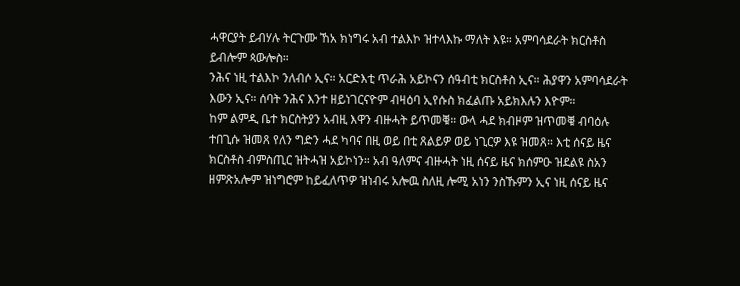ሓዋርያት ይብሃሉ ትርጉሙ ኸአ ክነግሩ አብ ተልእኮ ዝተላእኩ ማለት እዩ። አምባሳደራት ክርስቶስ ይብሎም ጳውሎስ።
ንሕና ነዚ ተልእኮ ንለብሶ ኢና። አርድእቲ ጥራሕ አይኮናን ሰዓብቲ ክርስቶስ ኢና። ሕያዋን አምባሳደራት እውን ኢና። ሰባት ንሕና እንተ ዘይነገርናዮም ብዛዕባ ኢየሱስ ክፈልጡ አይክእሉን እዮም።
ከም ልምዲ ቤተ ክርስትያን አብዚ እዋን ብዙሓት ይጥመቑ። ውላ ሓደ ክብዞም ዝጥመቑ ብባዕሉ ተበጊሱ ዝመጸ የለን ግድን ሓደ ካባና በዚ ወይ በቲ ጸልይዎ ወይ ነጊርዎ እዩ ዝመጸ። እቲ ሰናይ ዜና ክርስቶስ ብምስጢር ዝትሓዝ አይኮነን። አብ ዓለምና ብዙሓት ነዚ ሰናይ ዜና ክሰምዑ ዝደልዩ ስአን ዘምጽአሎም ዝነግሮም ከይፈለጥዎ ዝነብሩ አሎዉ ስለዚ ሎሚ አነን ንስኹምን ኢና ነዚ ሰናይ ዜና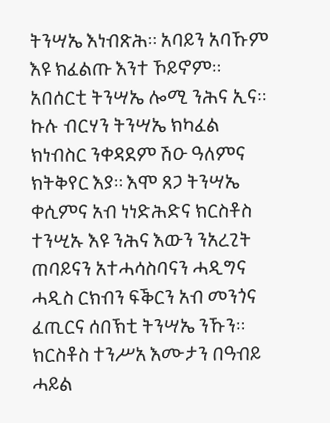ትንሣኤ እነብጽሕ። አባይን አባኹም እዩ ክፈልጡ እንተ ኾይኖም።
አበሰርቲ ትንሣኤ ሎሚ ንሕና ኢና። ኩሉ ብርሃን ትንሣኤ ክካፈል ክነብስር ንቀዳደም ሽዑ ዓለምና ክትቅየር እያ። እሞ ጸጋ ትንሣኤ ቀሲምና አብ ነነድሕድና ክርስቶስ ተንሢኡ እዩ ንሕና እውን ንአረጊት ጠባይናን አተሓሳስባናን ሓዲግና ሓዲስ ርክብን ፍቕርን አብ መንጎና ፈጢርና ሰበኽቲ ትንሣኤ ንኹን።
ክርስቶስ ተንሥአ እሙታን በዓብይ ሓይል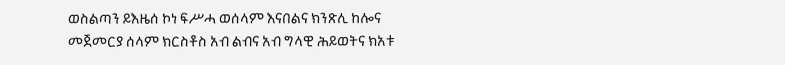ወስልጣን ይእዜሰ ኮነ ፍሥሓ ወሰላም እናበልና ክንጽሊ ከሎና መጀመርያ ሰላም ክርስቶስ አብ ልብና አብ ግላዊ ሕይወትና ክአቱ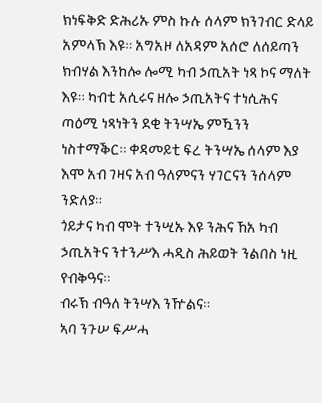ክነፍቅድ ድሕሪኡ ምስ ኩሉ ሰላም ክንገብር ድላይ አምላኽ እዩ። አግአዞ ለአዳም አሰሮ ለሰይጣን ክብሃል እንከሎ ሎሚ ካብ ኃጢአት ነጻ ኮና ማለት እዩ። ካብቲ አሲሩና ዘሎ ኃጢአትና ተነሲሕና ጣዕሚ ነጻነትን ደቂ ትንሣኤ ምዃንን ነስተማቕር። ቀዳመይቲ ፍረ ትንሣኤ ሰላም እያ እሞ አብ ገዛና አብ ዓለምናን ሃገርናን ንሰላም ንድለያ።
ጎይታና ካብ ሞት ተንሢኡ እዩ ንሕና ኸአ ካብ ኃጢአትና ንተንሥእ ሓዲስ ሕይወት ንልበስ ነዚ የብቅዓና።
ብሩኽ ብዓለ ትንሣእ ንዅልና።
ኣባ ንጉሠ ፍሥሓ